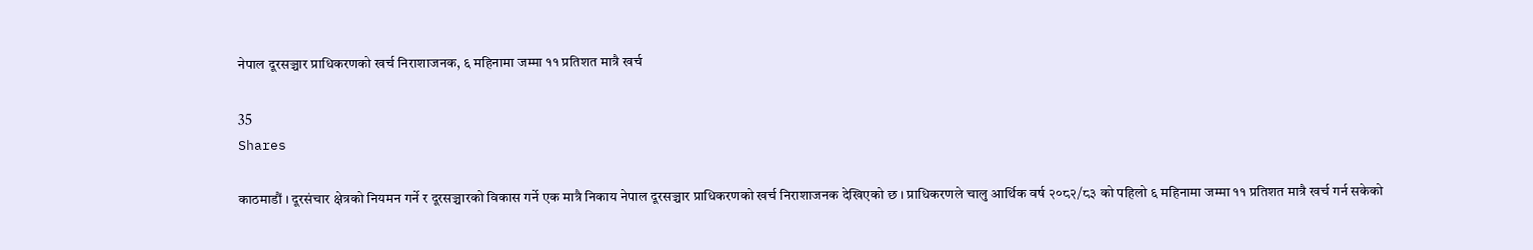नेपाल दूरसञ्चार प्राधिकरणको खर्च निराशाजनक, ६ महिनामा जम्मा ११ प्रतिशत मात्रै खर्च

35
Shares

काठमाडौं । दूरसंचार क्षेत्रको नियमन गर्ने र दूरसञ्चारको विकास गर्ने एक मात्रै निकाय नेपाल दूरसञ्चार प्राधिकरणको खर्च निराशाजनक देखिएको छ । प्राधिकरणले चालु आर्थिक वर्ष २०८२/८३ को पहिलो ६ महिनामा जम्मा ११ प्रतिशत मात्रै खर्च गर्न सकेको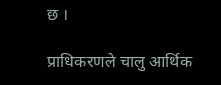छ ।

प्राधिकरणले चालु आर्थिक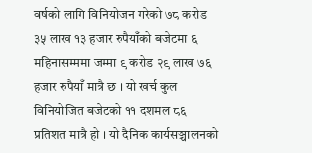वर्षको लागि विनियोजन गरेको ७८ करोड ३५ लाख १३ हजार रुपैयाँको बजेटमा ६ महिनासम्ममा जम्मा ९ करोड २९ लाख ७६ हजार रुपैयाँ मात्रै छ । यो खर्च कुल विनियोजित बजेटको ११ दशमल ८६ प्रतिशत मात्रै हो । यो दैनिक कार्यसञ्चालनको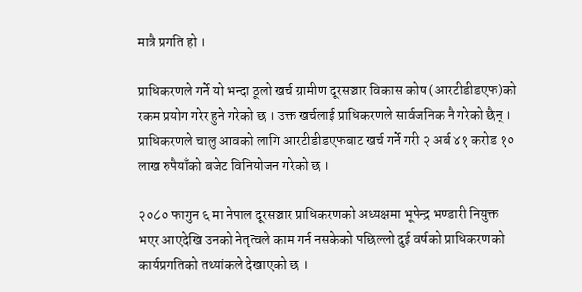मात्रै प्रगति हो ।

प्राधिकरणले गर्ने यो भन्दा ठूलो खर्च ग्रामीण दूरसञ्चार विकास कोष (आरटीडीडएफ)को रकम प्रयोग गरेर हुने गरेको छ । उक्त खर्चलाई प्राधिकरणले सार्वजनिक नै गरेको छैन् । प्राधिकरणले चालु आवको लागि आरटीडीडएफबाट खर्च गर्ने गरी २ अर्ब ४१ करोड १० लाख रुपैयाँको बजेट विनियोजन गरेको छ ।

२०८० फागुन ६ मा नेपाल दूरसञ्चार प्राधिकरणको अध्यक्षमा भूपेन्द्र भण्डारी नियुक्त भएर आएदेखि उनको नेतृत्वले काम गर्न नसकेको पछिल्लो दुई वर्षको प्राधिकरणको कार्यप्रगतिको तथ्यांकले देखाएको छ ।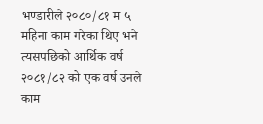भण्डारीले २०८०/८१ म ५ महिना काम गरेका थिए भने त्यसपछिको आर्थिक वर्ष २०८१/८२ को एक वर्ष उनले काम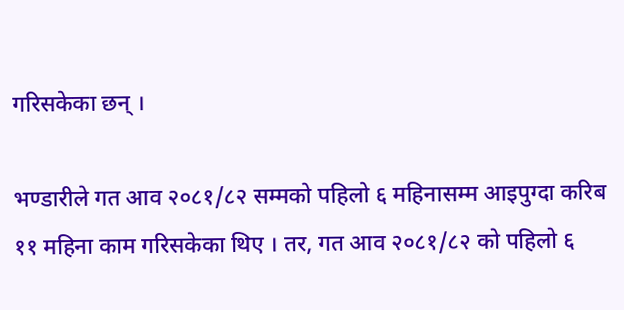गरिसकेका छन् ।

भण्डारीले गत आव २०८१/८२ सम्मको पहिलो ६ महिनासम्म आइपुग्दा करिब ११ महिना काम गरिसकेका थिए । तर, गत आव २०८१/८२ को पहिलो ६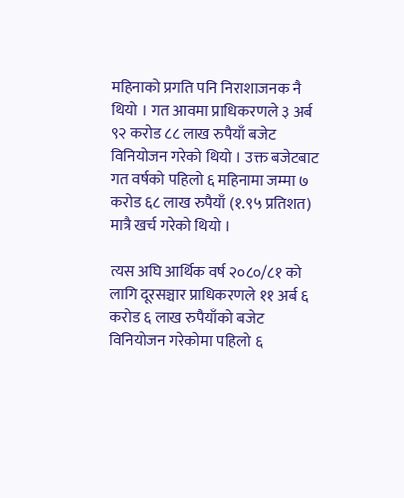महिनाको प्रगति पनि निराशाजनक नै थियो । गत आवमा प्राधिकरणले ३ अर्ब ९२ करोड ८८ लाख रुपैयाँ बजेट विनियोजन गरेको थियो । उक्त बजेटबाट गत वर्षको पहिलो ६ महिनामा जम्मा ७ करोड ६८ लाख रुपैयाँ (१.९५ प्रतिशत) मात्रै खर्च गरेको थियो ।

त्यस अघि आर्थिक वर्ष २०८०/८१ को लागि दूरसञ्चार प्राधिकरणले ११ अर्ब ६ करोड ६ लाख रुपैयाँको बजेट विनियोजन गरेकोमा पहिलो ६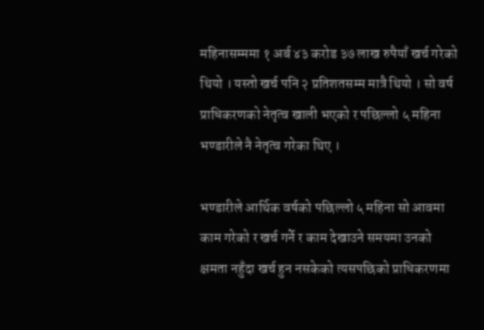महिनासम्ममा १ अर्ब ४३ करोड ३७ लाख रुपैयाँ खर्च गरेको थियो । यस्तो खर्च पनि २ प्रतिशतसम्म मात्रै थियो । सो वर्ष प्राधिकरणको नेतृत्व खाली भएको र पछिल्लो ५ महिना भण्डारीले नै नेतृत्व गरेका थिए ।

भण्डारीले आर्थिक वर्षको पछिल्लो ५ महिना सो आवमा काम गरेको र खर्च गर्ने र काम देखाउने समयमा उनको क्षमता नहुँदा खर्च हुन नसकेको त्यसपछिको प्राधिकरणमा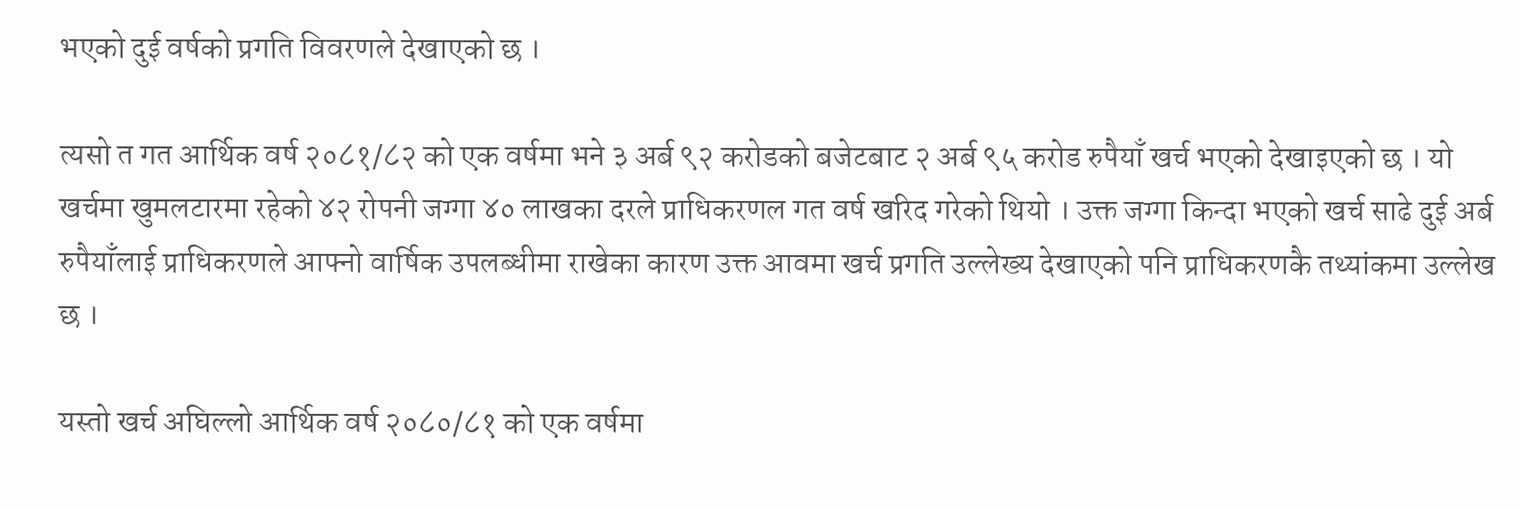भएको दुई वर्षको प्रगति विवरणले देखाएको छ ।

त्यसो त गत आर्थिक वर्ष २०८१/८२ को एक वर्षमा भने ३ अर्ब ९२ करोडको बजेटबाट २ अर्ब ९५ करोड रुपैयाँ खर्च भएको देखाइएको छ । यो खर्चमा खुमलटारमा रहेको ४२ रोपनी जग्गा ४० लाखका दरले प्राधिकरणल गत वर्ष खरिद गरेको थियो । उक्त जग्गा किन्दा भएको खर्च साढे दुई अर्ब रुपैयाँलाई प्राधिकरणले आफ्नो वार्षिक उपलब्धीमा राखेका कारण उक्त आवमा खर्च प्रगति उल्लेख्य देखाएको पनि प्राधिकरणकै तथ्यांकमा उल्लेख छ ।

यस्तो खर्च अघिल्लो आर्थिक वर्ष २०८०/८१ को एक वर्षमा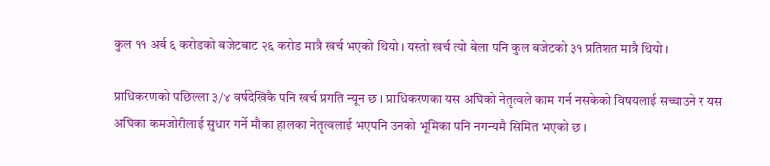कुल ११ अर्ब ६ करोडको बजेटबाट २६ करोड मात्रै खर्च भएको थियो । यस्तो खर्च त्यो बेला पनि कुल बजेटको ३१ प्रतिशत मात्रै थियो ।

प्राधिकरणको पछिल्ला ३/४ वर्षदेखिकै पनि खर्च प्रगति न्यून छ । प्राधिकरणका यस अघिको नेतृत्वले काम गर्न नसकेको विषयलाई सच्चाउने र यस अघिका कमजोरीलाई सुधार गर्ने मौका हालका नेतृत्वलाई भएपनि उनको भूमिका पनि नगन्यमै सिमित भएको छ ।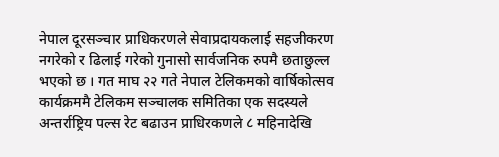नेपाल दूरसञ्चार प्राधिकरणले सेवाप्रदायकलाई सहजीकरण नगरेको र ढिलाई गरेको गुनासो सार्वजनिक रुपमै छताछुल्ल भएको छ । गत माघ २२ गते नेपाल टेलिकमको वार्षिकोत्सव कार्यक्रममै टेलिकम सञ्चालक समितिका एक सदस्यले अन्तर्राष्ट्रिय पल्स रेट बढाउन प्राधिरकणले ८ महिनादेखि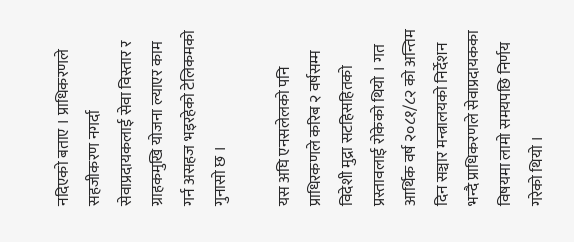नदिएको बताए । प्राधिकरणले सहजीकरण नगर्दा सेवाप्रदायकलाई सेवा विस्तार र ग्राहकमुखि योजना ल्याएर काम गर्न असहज भइरहेको टेलिकमको गुनासो छ ।

यस अघि एनसलेलको पनि प्राधिरकणले करिब २ वर्षसम्म विदेशी मुद्रा सटहिसहितको प्रस्तावलाई रोकेको थियो । गत आर्थिक वर्ष २०८१/८२ को अन्तिम दिन सञ्चार मन्त्रालयको निर्देशन भन्दै प्राधिकरणले सेवाप्रदायकका विषयमा लामो समयपछि निर्णय गरेको थियो ।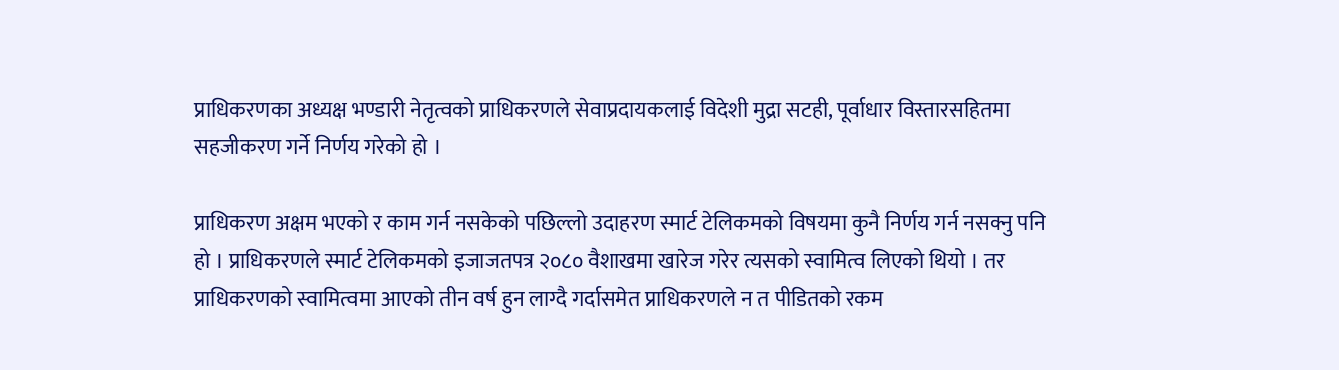प्राधिकरणका अध्यक्ष भण्डारी नेतृत्वको प्राधिकरणले सेवाप्रदायकलाई विदेशी मुद्रा सटही, पूर्वाधार विस्तारसहितमा सहजीकरण गर्ने निर्णय गरेको हो ।

प्राधिकरण अक्षम भएको र काम गर्न नसकेको पछिल्लो उदाहरण स्मार्ट टेलिकमको विषयमा कुनै निर्णय गर्न नसक्नु पनि हो । प्राधिकरणले स्मार्ट टेलिकमको इजाजतपत्र २०८० वैशाखमा खारेज गरेर त्यसको स्वामित्व लिएको थियो । तर प्राधिकरणको स्वामित्वमा आएको तीन वर्ष हुन लाग्दै गर्दासमेत प्राधिकरणले न त पीडितको रकम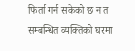फिर्ता गर्न सकेको छ न त सम्बन्धित व्यक्तिको घरमा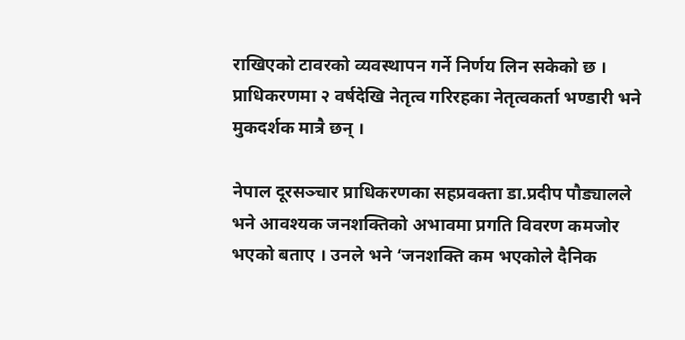राखिएको टावरको व्यवस्थापन गर्ने निर्णय लिन सकेको छ । प्राधिकरणमा २ वर्षदेखि नेतृत्व गरिरहका नेतृत्वकर्ता भण्डारी भने मुकदर्शक मात्रै छन् ।

नेपाल दूरसञ्चार प्राधिकरणका सहप्रवक्ता डा.प्रदीप पौड्यालले भने आवश्यक जनशक्तिको अभावमा प्रगति विवरण कमजोर भएको बताए । उनले भने ‘जनशक्ति कम भएकोले दैनिक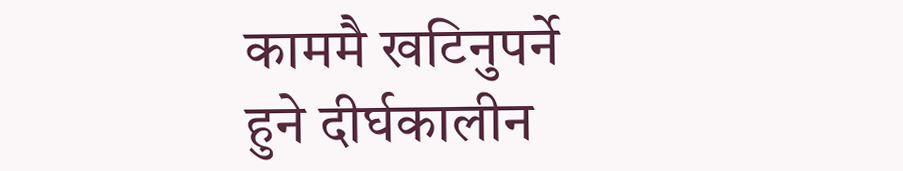काममै खटिनुपर्ने हुने दीर्घकालीन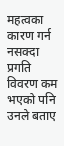महत्वका कारण गर्न नसक्दा प्रगति विवरण कम भएको पनि उनले बताए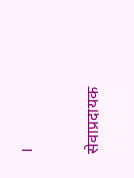।

सेवाप्रदायक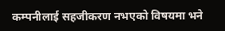कम्पनीलाई सहजीकरण नभएको विषयमा भने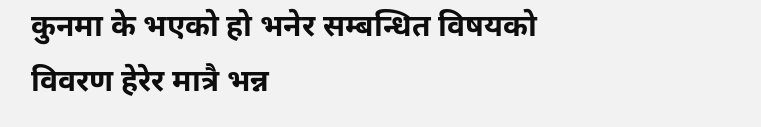कुनमा के भएको हो भनेर सम्बन्धित विषयको विवरण हेरेर मात्रै भन्न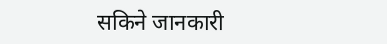सकिने जानकारी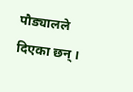पौड्यालले दिएका छन् ।